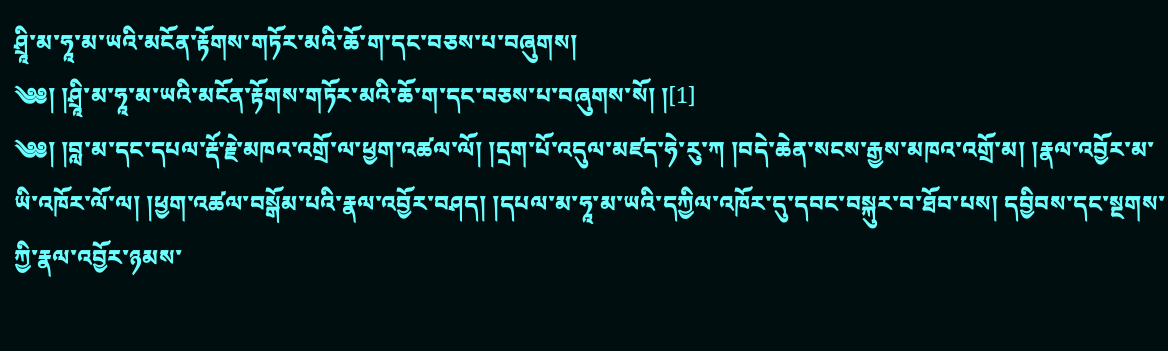ཤྲཱི་མ་ཧཱ་མ་ཡའི་མངོན་རྟོགས་གཏོར་མའི་ཆོ་ག་དང་བཅས་པ་བཞུགས།
༄༅། །ཤྲཱི་མ་ཧཱ་མ་ཡའི་མངོན་རྟོགས་གཏོར་མའི་ཆོ་ག་དང་བཅས་པ་བཞུགས་སོ། །[1]
༄༅། །བླ་མ་དང་དཔལ་རྡོ་རྗེ་མཁའ་འགྲོ་ལ་ཕྱག་འཚལ་ལོ། །དྲག་པོ་འདུལ་མཛད་ཧེ་རུ་ཀ །བདེ་ཆེན་སངས་རྒྱས་མཁའ་འགྲོ་མ། །རྣལ་འབྱོར་མ་ཡི་འཁོར་ལོ་ལ། །ཕྱག་འཚལ་བསྒོམ་པའི་རྣལ་འབྱོར་བཤད། །དཔལ་མ་ཧཱ་མ་ཡའི་དཀྱིལ་འཁོར་དུ་དབང་བསྐུར་བ་ཐོབ་པས། དབྱིབས་དང་སྔགས་ཀྱི་རྣལ་འབྱོར་ཉམས་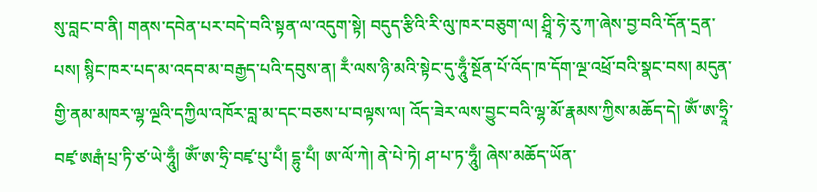སུ་བླང་བ་ནི། གནས་དབེན་པར་བདེ་བའི་སྟན་ལ་འདུག་སྟེ། བདུད་རྩིའི་རི་ལུ་ཁར་བཅུག་ལ། ཤྲཱི་ཧེ་རུ་ཀ་ཞེས་བྱ་བའི་དོན་དྲན་པས། སྙིང་ཁར་པད་མ་འདབ་མ་བརྒྱད་པའི་དབུས་ན། རྃ་ལས་ཉི་མའི་སྟེང་དུ་ཧཱུྃ་སྔོན་པོ་འོད་ཁ་དོག་ལྔ་འཕྲོ་བའི་སྣང་བས། མདུན་གྱི་ནམ་མཁར་ལྷ་ལྔའི་དཀྱིལ་འཁོར་བླ་མ་དང་བཅས་པ་བལྟས་ལ། འོད་ཟེར་ལས་བྱུང་བའི་ལྷ་མོ་རྣམས་ཀྱིས་མཆོད་དེ། ཨོཾ་ཨ་ཧྲཱི་བཛྭ་ཨརྒཾ་པྲ་ཏི་ཙ་ཡེ་ཧཱུྃ། ཨོཾ་ཨ་ཧྲི་བཛྭ་པུ་པྃ། དྷུ་པྃ། ཨ་ལོ་ཀེ། ནེ་པེ་ཏེ། ཤ་པ་ཏ་ཧཱུྃ། ཞེས་མཆོད་ཡོན་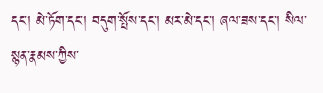དང་། མེ་ཏོག་དང་། བདུག་སྤོས་དང་། མར་མེ་དང་། ཞལ་ཟས་དང་། སིལ་སྙན་རྣམས་ཀྱིས་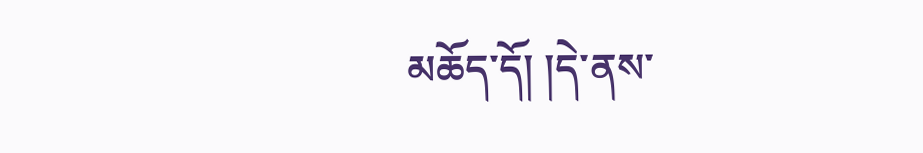མཆོད་དོ། །དེ་ནས་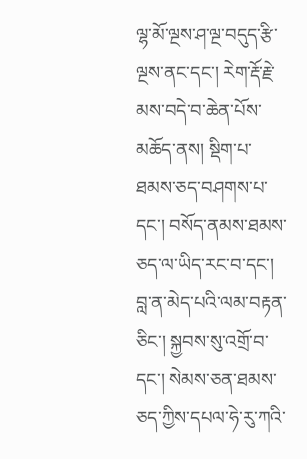ལྷ་མོ་ལྔས་ཤ་ལྔ་བདུད་རྩི་ལྔས་ནང་དང་། རེག་རྡོ་རྗེ་མས་བདེ་བ་ཆེན་པོས་མཆོད་ནས། སྡིག་པ་ཐམས་ཅད་བཤགས་པ་དང་། བསོད་ནམས་ཐམས་ཅད་ལ་ཡིད་རང་བ་དང་། བླ་ན་མེད་པའི་ལམ་བརྟན་ཅིང་། སྐྱབས་སུ་འགྲོ་བ་དང་། སེམས་ཅན་ཐམས་ཅད་ཀྱིས་དཔལ་ཧེ་རུ་ཀའི་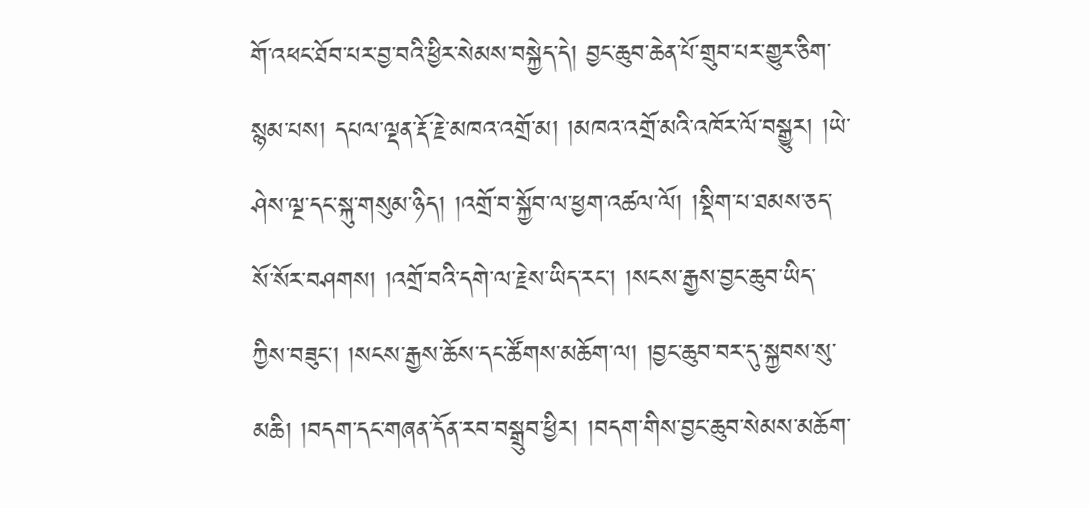གོ་འཕང་ཐོབ་པར་བྱ་བའི་ཕྱིར་སེམས་བསྐྱེད་དེ། བྱང་ཆུབ་ཆེན་པོ་གྲུབ་པར་གྱུར་ཅིག་སྙམ་པས། དཔལ་ལྡན་རྡོ་རྗེ་མཁའ་འགྲོ་མ། །མཁའ་འགྲོ་མའི་འཁོར་ལོ་བསྒྱུར། །ཡེ་ཤེས་ལྔ་དང་སྐུ་གསུམ་ཉིད། །འགྲོ་བ་སྐྱོབ་ལ་ཕྱག་འཚལ་ལོ། །སྡིག་པ་ཐམས་ཅད་སོ་སོར་བཤགས། །འགྲོ་བའི་དགེ་ལ་རྗེས་ཡིད་རང་། །སངས་རྒྱས་བྱང་ཆུབ་ཡིད་ཀྱིས་བཟུང་། །སངས་རྒྱས་ཆོས་དང་ཚོགས་མཆོག་ལ། །བྱང་ཆུབ་བར་དུ་སྐྱབས་སུ་མཆི། །བདག་དང་གཞན་དོན་རབ་བསྒྲུབ་ཕྱིར། །བདག་གིས་བྱང་ཆུབ་སེམས་མཆོག་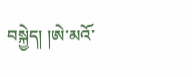བསྐྱེད། །ཨེ་མའོ་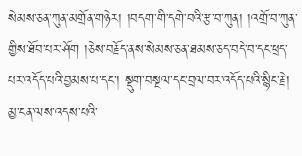སེམས་ཅན་ཀུན་མགྲོན་གཉེར། །བདག་གི་དགེ་བའི་རྩ་བ་ཀུན། །འགྲོ་བ་ཀུན་གྱིས་ཐོབ་པར་ཤོག །ཅེས་བརྗོད་ནས་སེམས་ཅན་ཐམས་ཅད་བདེ་བ་དང་ཕྲད་པར་འདོད་པའི་བྱམས་པ་དང་། སྡུག་བསྔལ་དང་བྲལ་བར་འདོད་པའི་སྙིང་རྗེ། མྱ་ངན་ལས་འདས་པའི་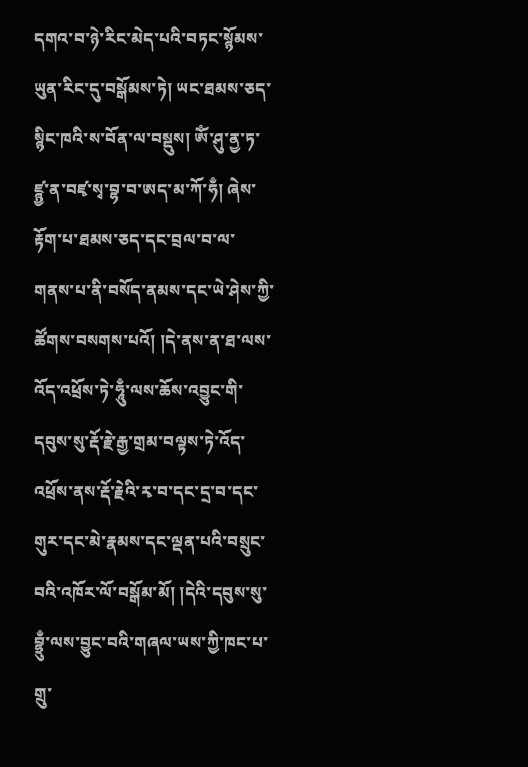དགའ་བ་ཉེ་རིང་མེད་པའི་བཏང་སྙོམས་ཡུན་རིང་དུ་བསྒོམས་ཏེ། ཡང་ཐམས་ཅད་སྙིང་ཁའི་ས་བོན་ལ་བསྡུས། ཨོཾ་ཤུ་ནྱ་ཏ་ཛྙྱ་ན་བཛྭ་སྭ་བྷ་བ་ཨད་མ་ཀོ་ཧྃ། ཞེས་རྟོག་པ་ཐམས་ཅད་དང་བྲལ་བ་ལ་གནས་པ་ནི་བསོད་ནམས་དང་ཡེ་ཤེས་ཀྱི་ཚོགས་བསགས་པའོ། །དེ་ནས་ན་ཐ་ལས་འོད་འཕྲོས་ཏེ་ཧཱུྃ་ལས་ཆོས་འབྱུང་གི་དབུས་སུ་རྡོ་རྗེ་རྒྱ་གྲམ་བལྟས་ཏེ་འོད་འཕྲོས་ནས་རྡོ་རྗེའི་རྭ་བ་དང་དྲ་བ་དང་གུར་དང་མེ་རྣམས་དང་ལྡན་པའི་བསྲུང་བའི་འཁོར་ལོ་བསྒོམ་མོ། །དེའི་དབུས་སུ་བྷྲུྃ་ལས་བྱུང་བའི་གཞལ་ཡས་ཀྱི་ཁང་པ་གྲུ་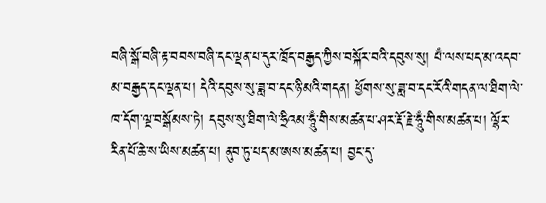བཞི་སྒོ་བཞི་རྟ་བབས་བཞི་དང་ལྡན་པ་དུར་ཁྲོད་བརྒྱད་ཀྱིས་བསྐོར་བའི་དབུས་སུ། པྃ་ལས་པད་མ་འདབ་མ་བརྒྱད་དང་ལྡན་པ། དེའི་དབུས་སུ་ཟླ་བ་དང་ཉི་མའི་གདན། ཕྱོགས་སུ་ཟླ་བ་དང་རོའི་གདན་ལ་ཐིག་ལེ་ཁ་དོག་ལྔ་བསྒོམས་ཏེ། དབུས་སུ་ཐིག་ལེ་ཧྲིའམ་ཧཱུྃ་གིས་མཚན་པ་ཤར་རྡོ་རྗེ་ཧཱུྃ་གིས་མཚན་པ། ལྷོར་རིན་པོ་ཆེ་ས་ཡིས་མཚན་པ། ནུབ་ཏུ་པད་མ་ཨས་མཚན་པ། བྱང་དུ་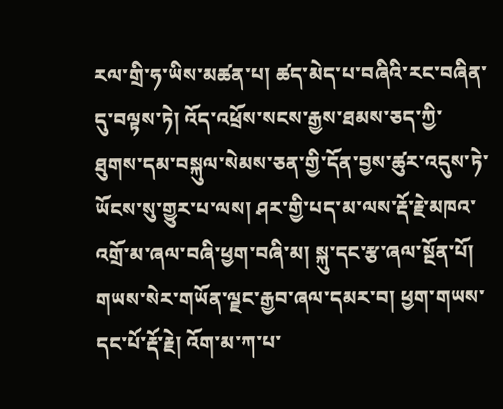རལ་གྲི་ཧ་ཡིས་མཚན་པ། ཚད་མེད་པ་བཞིའི་རང་བཞིན་དུ་བལྟས་ཏེ། འོད་འཕྲོས་སངས་རྒྱས་ཐམས་ཅད་ཀྱི་ཐུགས་དམ་བསྐུལ་སེམས་ཅན་གྱི་དོན་བྱས་ཚུར་འདུས་ཏེ་ཡོངས་སུ་གྱུར་པ་ལས། ཤར་གྱི་པད་མ་ལས་རྡོ་རྗེ་མཁའ་འགྲོ་མ་ཞལ་བཞི་ཕྱག་བཞི་མ། སྐུ་དང་རྩ་ཞལ་སྔོན་པོ། གཡས་སེར་གཡོན་ལྗང་རྒྱབ་ཞལ་དམར་བ། ཕྱག་གཡས་དང་པོ་རྡོ་རྗེ། འོག་མ་ཀ་པ་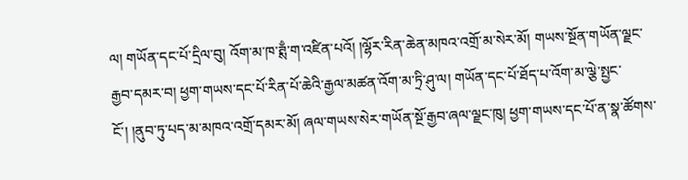ལ། གཡོན་དང་པོ་དྲིལ་བུ། འོག་མ་ཁ་ཊྶྃ་ག་འཛིན་པའོ། །ལྷོར་རིན་ཆེན་མཁའ་འགྲོ་མ་སེར་མོ། གཡས་སྔོན་གཡོན་ལྗང་རྒྱབ་དམར་བ། ཕྱག་གཡས་དང་པོ་རིན་པོ་ཆེའི་རྒྱལ་མཚན་འོག་མ་ཏྲི་ཤུ་ལ། གཡོན་དང་པོ་ཐོད་པ་འོག་མ་ལྕེ་སྤྱང་ངོ་། །ནུབ་ཏུ་པད་མ་མཁའ་འགྲོ་དམར་མོ། ཞལ་གཡས་སེར་གཡོན་སྔོ་རྒྱབ་ཞལ་ལྗང་ཁུ། ཕྱག་གཡས་དང་པོ་ན་སྣ་ཚོགས་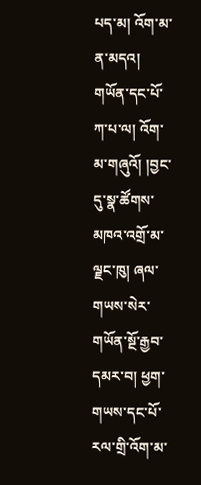པད་མ། འོག་མ་ན་མདའ། གཡོན་དང་པོ་ཀ་པ་ལ། འོག་མ་གཞུའོ། །བྱང་དུ་སྣ་ཚོགས་མཁའ་འགྲོ་མ་ལྗང་ཁུ། ཞལ་གཡས་སེར་གཡོན་སྔོ་རྒྱབ་དམར་བ། ཕྱག་གཡས་དང་པོ་རལ་གྲི་འོག་མ་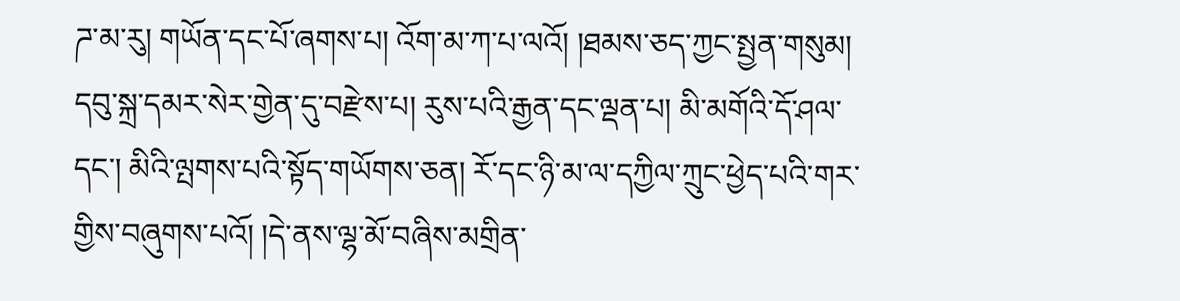ཌ་མ་རུ། གཡོན་དང་པོ་ཞགས་པ། འོག་མ་ཀ་པ་ལའོ། །ཐམས་ཅད་ཀྱང་སྤྱན་གསུམ། དབུ་སྐྲ་དམར་སེར་གྱེན་དུ་བརྫེས་པ། རུས་པའི་རྒྱན་དང་ལྡན་པ། མི་མགོའི་དོ་ཤལ་དང་། མིའི་ལྤགས་པའི་སྟོད་གཡོགས་ཅན། རོ་དང་ཉི་མ་ལ་དཀྱིལ་ཀྲུང་ཕྱེད་པའི་གར་གྱིས་བཞུགས་པའོ། །དེ་ནས་ལྷ་མོ་བཞིས་མགྲིན་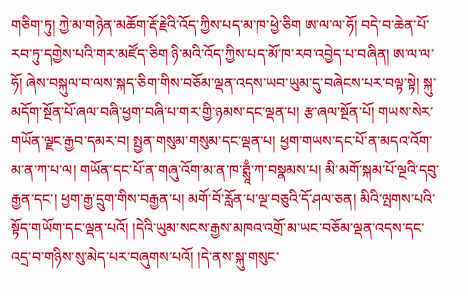གཅིག་ཏུ། ཀྱེ་མ་གཉེན་མཆོག་རྡོ་རྗེའི་འོད་ཀྱིས་པད་མ་ཁ་ཕྱེ་ཅིག ཨ་ལ་ལ་ཧོ། བདེ་བ་ཆེན་པོ་རབ་ཏུ་དགྱེས་པའི་གར་མཛོད་ཅིག ཉི་མའི་འོད་ཀྱིས་པད་མོ་ཁ་རབ་འབྱེད་པ་བཞིན། ཨ་ལ་ལ་ཧོ། ཞེས་བསྐུལ་བ་ལས་སྐད་ཅིག་གིས་བཅོམ་ལྡན་འདས་ཡབ་ཡུམ་དུ་བཞེངས་པར་བལྟ་སྟེ། སྐུ་མདོག་སྔོན་པོ་ཞལ་བཞི་ཕྱག་བཞི་པ་གར་གྱི་ཉམས་དང་ལྡན་པ། རྩ་ཞལ་སྔོན་པོ། གཡས་སེར་གཡོན་ལྗང་རྒྱབ་དམར་བ། སྤྱན་གསུམ་གསུམ་དང་ལྡན་པ། ཕྱག་གཡས་དང་པོ་ན་མདའ་འོག་མ་ན་ཀ་པ་ལ། གཡོན་དང་པོ་ན་གཞུ་འོག་མ་ན་ཁ་ཊྶཱྃ་ཀ་བསྣམས་པ། མི་མགོ་སྐམ་པོ་ལྔའི་དབུ་རྒྱན་དང་། ཕྱག་རྒྱ་དྲུག་གིས་བརྒྱན་པ། མགོ་བོ་རློན་པ་ལྔ་བཅུའི་དོ་ཤལ་ཅན། མིའི་ལྤགས་པའི་སྟོད་གཡོག་དང་ལྡན་པའོ། །དེའི་ཡུམ་སངས་རྒྱས་མཁའ་འགྲོ་མ་ཡང་བཅོམ་ལྡན་འདས་དང་འདྲ་བ་གཉིས་སུ་མེད་པར་བཞུགས་པའོ། །དེ་ནས་སྐུ་གསུང་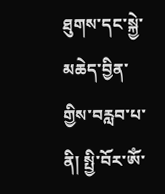ཐུགས་དང་སྐྱེ་མཆེད་བྱིན་གྱིས་བརླབ་པ་ནི། སྤྱི་བོར་ཨོཾ་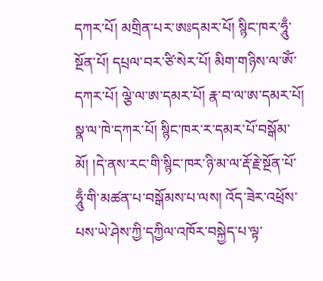དཀར་པོ། མགྲིན་པར་ཨཿདམར་པོ། སྙིང་ཁར་ཧཱུྃ་སྔོན་པོ། དཔྲལ་བར་ཙི་སེར་པོ། མིག་གཉིས་ལ་ཨོཾ་དཀར་པོ། ལྕེ་ལ་ཨ་དམར་པོ། རྣ་བ་ལ་ཨ་དམར་པོ། སྣ་ལ་ཁེ་དཀར་པོ། སྙིང་ཁར་ར་དམར་པོ་བསྒོམ་མོ། །དེ་ནས་རང་གི་སྙིང་ཁར་ཉི་མ་ལ་རྡོ་རྗེ་སྔོན་པོ་ཧཱུྃ་གི་མཚན་པ་བསྒོམས་པ་ལས། འོད་ཟེར་འཕྲོས་པས་ཡེ་ཤེས་ཀྱི་དཀྱིལ་འཁོར་བསྐྱེད་པ་ལྟ་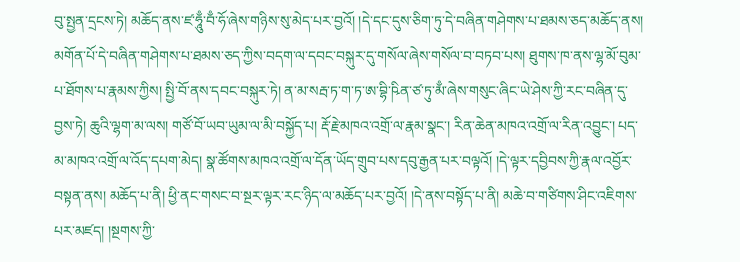བུ་སྤྱན་དྲངས་ཏེ། མཆོད་ནས་ཛ་ཧཱུྃ་བྃ་ཧོ་ཞེས་གཉིས་སུ་མེད་པར་བྱའོ། །དེ་དང་དུས་ཅིག་ཏུ་དེ་བཞིན་གཤེགས་པ་ཐམས་ཅད་མཆོད་ནས། མགོན་པོ་དེ་བཞིན་གཤེགས་པ་ཐམས་ཅད་ཀྱིས་བདག་ལ་དབང་བསྐུར་དུ་གསོལ་ཞེས་གསོལ་བ་བཏབ་པས། ཐུགས་ཁ་ནས་ལྷ་མོ་བུམ་པ་ཐོགས་པ་རྣམས་ཀྱིས། སྤྱི་བོ་ནས་དབང་བསྐུར་ཏེ། ན་མ་སརྦ་ཏ་ག་ཏ་ཨ་བྷི་ཥིན་ཙ་ཏུ་མྃ་ཞེས་གསུང་ཞིང་ཡེ་ཤེས་ཀྱི་རང་བཞིན་དུ་བྱས་ཏེ། ཆུའི་ལྷག་མ་ལས། གཙོ་བོ་ཡབ་ཡུམ་ལ་མི་བསྐྱོད་པ། རྡོ་རྗེ་མཁའ་འགྲོ་ལ་རྣམ་སྣང་། རིན་ཆེན་མཁའ་འགྲོ་ལ་རིན་འབྱུང་། པད་མ་མཁའ་འགྲོ་ལ་འོད་དཔག་མེད། སྣ་ཚོགས་མཁའ་འགྲོ་ལ་དོན་ཡོད་གྲུབ་པས་དབུ་རྒྱན་པར་བལྟའོ། །དེ་ལྟར་དབྱིབས་ཀྱི་རྣལ་འབྱོར་བསྟན་ནས། མཆོད་པ་ནི། ཕྱི་ནང་གསང་བ་སྔར་ལྟར་རང་ཉིད་ལ་མཆོད་པར་བྱའོ། །དེ་ནས་བསྟོད་པ་ནི། མཆེ་བ་གཙིགས་ཤིང་འཇིགས་པར་མཛད། །སྔགས་ཀྱི་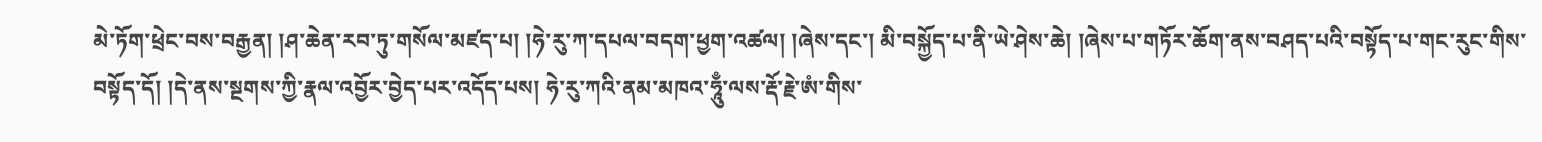མེ་ཏོག་ཕྲེང་བས་བརྒྱན། །ཤ་ཆེན་རབ་ཏུ་གསོལ་མཛད་པ། །ཧེ་རུ་ཀ་དཔལ་བདག་ཕྱག་འཚལ། །ཞེས་དང་། མི་བསྐྱོད་པ་ནི་ཡེ་ཤེས་ཆེ། །ཞེས་པ་གཏོར་ཆོག་ནས་བཤད་པའི་བསྟོད་པ་གང་རུང་གིས་བསྟོད་དོ། །དེ་ནས་སྔགས་ཀྱི་རྣལ་འབྱོར་བྱེད་པར་འདོད་པས། ཧེ་རུ་ཀའི་ནམ་མཁའ་ཧཱུྃ་ལས་རྡོ་རྗེ་ཨཾ་གིས་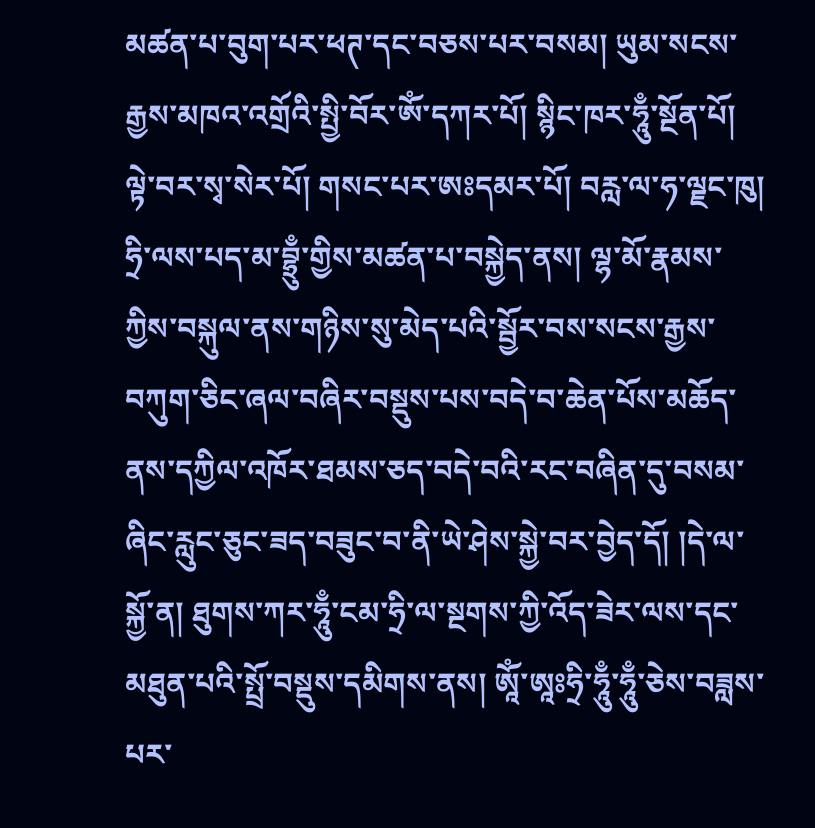མཚན་པ་བུག་པར་ཕཊ་དང་བཅས་པར་བསམ། ཡུམ་སངས་རྒྱས་མཁའ་འགྲོའི་སྤྱི་བོར་ཨོཾ་དཀར་པོ། སྙིང་ཁར་ཧཱུྃ་སྔོན་པོ། ལྟེ་བར་སྭ་སེར་པོ། གསང་པར་ཨཿདམར་པོ། བརླ་ལ་ཧ་ལྗང་ཁུ། ཧྲི་ལས་པད་མ་བྷྲུྃ་གྱིས་མཚན་པ་བསྐྱེད་ནས། ལྷ་མོ་རྣམས་ཀྱིས་བསྐུལ་ནས་གཉིས་སུ་མེད་པའི་སྦྱོར་བས་སངས་རྒྱས་བཀུག་ཅིང་ཞལ་བཞིར་བསྡུས་པས་བདེ་བ་ཆེན་པོས་མཆོད་ནས་དཀྱིལ་འཁོར་ཐམས་ཅད་བདེ་བའི་རང་བཞིན་དུ་བསམ་ཞིང་རླུང་ཅུང་ཟད་བཟུང་བ་ནི་ཡེ་ཤེས་སྐྱེ་བར་བྱེད་དོ། །དེ་ལ་སྐྱོ་ན། ཐུགས་ཀར་ཧཱུྃ་ངམ་ཧྲི་ལ་སྔགས་ཀྱི་འོད་ཟེར་ལས་དང་མཐུན་པའི་སྤྲོ་བསྡུས་དམིགས་ནས། ཨཱོཾ་ཨཱཿཧྲི་ཧཱུྃ་ཧཱུྃ་ཅེས་བཟླས་པར་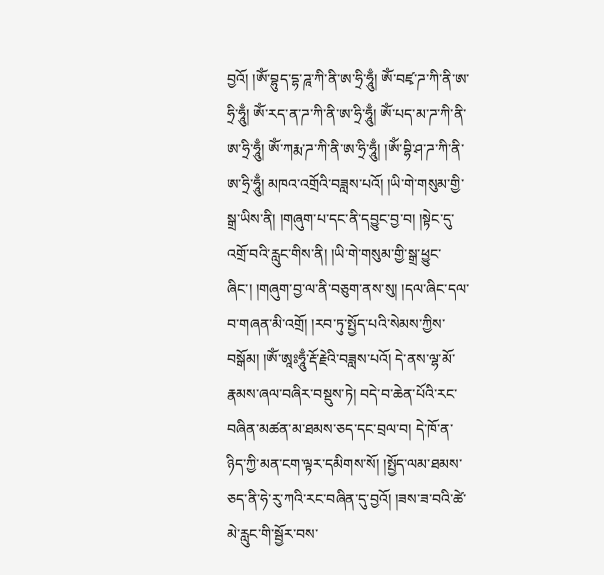བྱའོ། །ཨོཾ་བྷུད་དྷ་ཌཱ་ཀི་ནི་ཨ་ཧྲི་ཧཱུྃ། ཨོཾ་བཛྭ་ཌ་ཀི་ནི་ཨ་ཧྲི་ཧཱུྃ། ཨོཾ་རད་ན་ཌ་ཀི་ནི་ཨ་ཧྲི་ཧཱུྃ། ཨོཾ་པད་མ་ཌ་ཀི་ནི་ཨ་ཧྲི་ཧཱུྃ། ཨོཾ་ཀརྨ་ཌ་ཀི་ནི་ཨ་ཧྲི་ཧཱུྃ། །ཨོཾ་བྷི་ཤ་ཌ་ཀི་ནི་ཨ་ཧྲི་ཧཱུྃ། མཁའ་འགྲོའི་བཟླས་པའོ། །ཡི་གེ་གསུམ་གྱི་སྒྲ་ཡིས་ནི། །གཞུག་པ་དང་ནི་དབྱུང་བྱ་བ། །སྟེང་དུ་འགྲོ་བའི་རླུང་གིས་ནི། །ཡི་གེ་གསུམ་གྱི་སྒྲ་ཕྱུང་ཞིང་། །གཞུག་བྱ་ལ་ནི་བཅུག་ནས་སུ། །དལ་ཞིང་དལ་བ་གཞན་མི་འགྲོ། །རབ་ཏུ་སྤྱོད་པའི་སེམས་ཀྱིས་བསྒོམ། །ཨོཾ་ཨཱཿཧཱུྃ་རྡོ་རྗེའི་བཟླས་པའོ། དེ་ནས་ལྷ་མོ་རྣམས་ཞལ་བཞིར་བསྡུས་ཏེ། བདེ་བ་ཆེན་པོའི་རང་བཞིན་མཚན་མ་ཐམས་ཅད་དང་བྲལ་བ། དེ་ཁོ་ན་ཉིད་ཀྱི་མན་ངག་ལྟར་དམིགས་སོ། །སྤྱོད་ལམ་ཐམས་ཅད་ནི་ཧེ་རུ་ཀའི་རང་བཞིན་དུ་བྱའོ། །ཟས་ཟ་བའི་ཚེ་མེ་རླུང་གི་སྦྱོར་བས་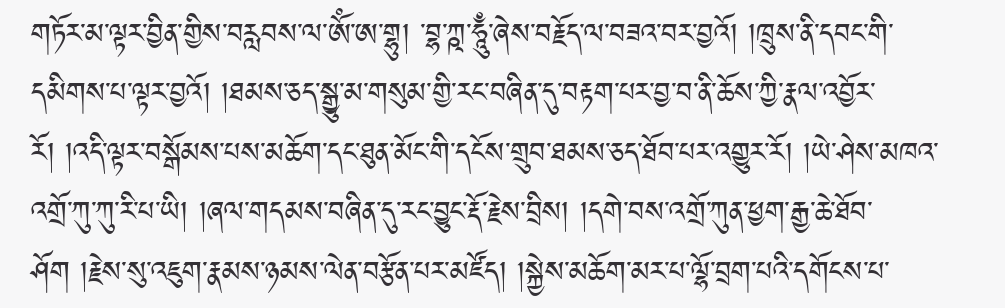གཏོར་མ་ལྟར་བྱིན་གྱིས་བརླབས་ལ་ཨོཾ་ཨ་གྷུ། ་བྷ་ཀྵ་ཧཱུྃ་ཞེས་བརྗོད་ལ་བཟའ་བར་བྱའོ། །ཁྲུས་ནི་དབང་གི་དམིགས་པ་ལྟར་བྱའོ། །ཐམས་ཅད་སྒྱུ་མ་གསུམ་གྱི་རང་བཞིན་དུ་བརྟག་པར་བྱ་བ་ནི་ཆོས་ཀྱི་རྣལ་འབྱོར་རོ། །འདི་ལྟར་བསྒོམས་པས་མཆོག་དང་ཐུན་མོང་གི་དངོས་གྲུབ་ཐམས་ཅད་ཐོབ་པར་འགྱུར་རོ། །ཡེ་ཤེས་མཁའ་འགྲོ་ཀུ་ཀུ་རི་པ་ཡི། །ཞལ་གདམས་བཞིན་དུ་རང་བྱུང་རྡོ་རྗེས་བྲིས། །དགེ་བས་འགྲོ་ཀུན་ཕྱག་རྒྱ་ཆེ་ཐོབ་ཤོག །རྗེས་སུ་འཇུག་རྣམས་ཉམས་ལེན་བརྩོན་པར་མཛོད། །སྐྱེས་མཆོག་མར་པ་ལྷོ་བྲག་པའི་དགོངས་པ་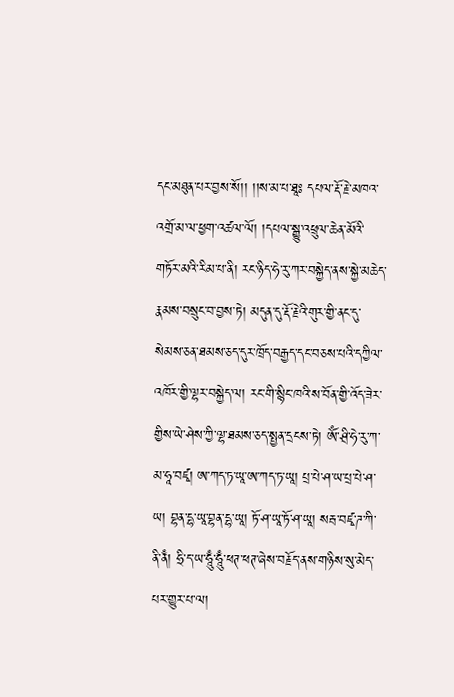དང་མཐུན་པར་བྱས་སོ།། །།ས་མ་པ་ཐཱཿ དཔལ་རྡོ་རྗེ་མཁའ་འགྲོ་མ་ལ་ཕྱག་འཚལ་ལོ། །དཔལ་སྒྱུ་འཕྲུལ་ཆེན་མོའི་གཏོར་མའི་རིམ་པ་ནི། རང་ཉིད་ཧེ་རུ་ཀར་བསྐྱེད་ནས་སྐྱེ་མཆེད་རྣམས་བསྲུང་བ་བྱས་ཏེ། མདུན་དུ་རྡོ་རྗེའི་གུར་གྱི་ནང་དུ་སེམས་ཅན་ཐམས་ཅད་དུར་ཁྲོད་བརྒྱད་དང་བཅས་པའི་དཀྱིལ་འཁོར་གྱི་ལྷར་བསྐྱེད་ལ། རང་གི་སྙིང་ཁའི་ས་བོན་གྱི་འོད་ཟེར་གྱིས་ཡེ་ཤེས་ཀྱི་ལྷ་ཐམས་ཅད་སྤྱན་དྲངས་ཏེ། ཨོཾ་ཤྲི་ཧེ་རུ་ཀ་མ་ཧཱ་བཛྭ། ཨ་ཀད་ཏ་ཡཱ་ཨ་ཀད་ཏ་ཡཱ། པྲ་པེ་ཤ་ཡ་པྲ་པེ་ཤ་ཡ། བྷན་དྷ་ཡཱ་བྷན་དྷ་ཡཱ། ཏོ་ཤ་ཡཱ་ཏོ་ཤ་ཡཱ། སརྦ་བཛྭ་ཌ་ཀི་ནི་ནྃ། ཧྲི་ད་ཡ་ཧཱུྃ་ཧཱུྃ་ཕཊ་ཕཊ་ཞེས་བརྗོད་ནས་གཉིས་སུ་མེད་པར་གྱུར་པ་ལ།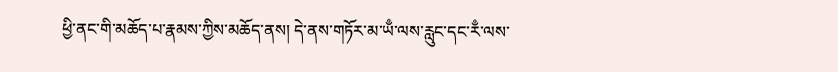ཕྱི་ནང་གི་མཆོད་པ་རྣམས་ཀྱིས་མཆོད་ནས། དེ་ནས་གཏོར་མ་ཡྃ་ལས་རླུང་དང་རྃ་ལས་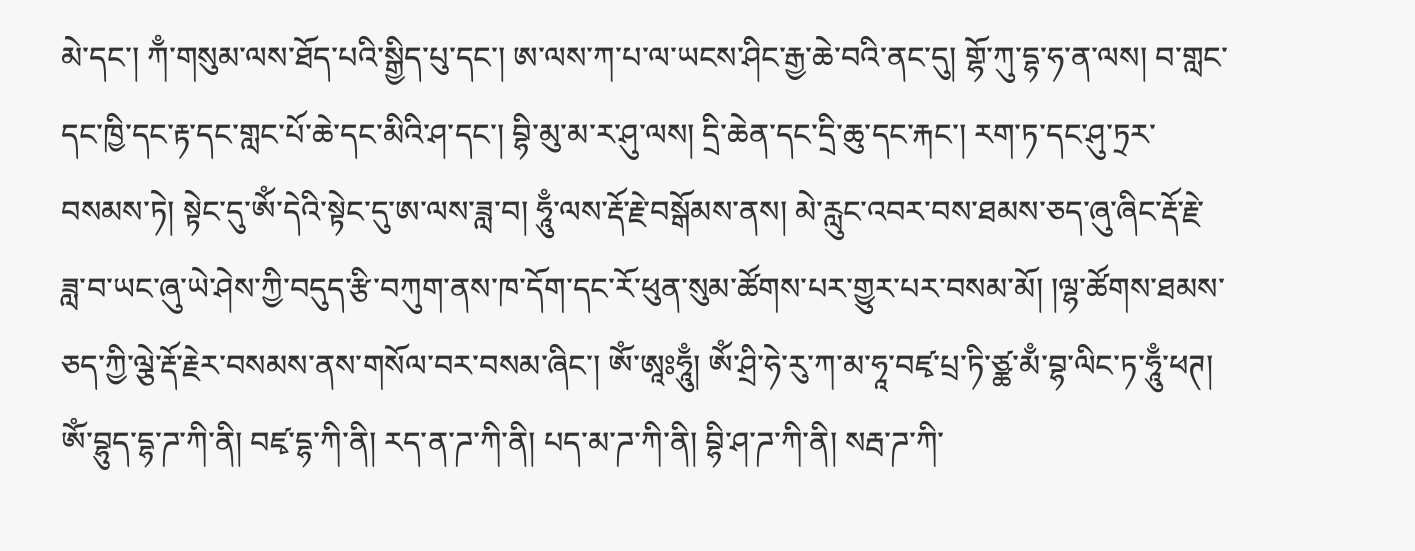མེ་དང་། ཀྃ་གསུམ་ལས་ཐོད་པའི་སྒྱིད་པུ་དང་། ཨ་ལས་ཀ་པ་ལ་ཡངས་ཤིང་རྒྱ་ཆེ་བའི་ནང་དུ། གྷོ་ཀུ་དྷ་ཧ་ན་ལས། བ་གླང་དང་ཁྱི་དང་རྟ་དང་གླང་པོ་ཆེ་དང་མིའི་ཤ་དང་། བྷི་མུ་མ་ར་ཤུ་ལས། དྲི་ཆེན་དང་དྲི་ཆུ་དང་རྐང་། རག་ཏ་དང་ཤུ་ཏྲར་བསམས་ཏེ། སྟེང་དུ་ཨོཾ་དེའི་སྟེང་དུ་ཨ་ལས་ཟླ་བ། ཧཱུྃ་ལས་རྡོ་རྗེ་བསྒོམས་ནས། མེ་རླུང་འབར་བས་ཐམས་ཅད་ཞུ་ཞིང་རྡོ་རྗེ་ཟླ་བ་ཡང་ཞུ་ཡེ་ཤེས་ཀྱི་བདུད་རྩི་བཀུག་ནས་ཁ་དོག་དང་རོ་ཕུན་སུམ་ཚོགས་པར་གྱུར་པར་བསམ་མོ། །ལྷ་ཚོགས་ཐམས་ཅད་ཀྱི་ལྕེ་རྡོ་རྗེར་བསམས་ནས་གསོལ་བར་བསམ་ཞིང་། ཨོཾ་ཨཱཿཧཱུྃ། ཨོཾ་ཤྲི་ཧེ་རུ་ཀ་མ་ཧཱ་བཛྭ་པྲ་ཏི་ཙྪ་མྃ་བྷ་ལིང་ཏ་ཧཱུྃ་ཕཊ། ཨོཾ་བྷུད་དྷ་ཌ་ཀི་ནི། བཛྭ་དྷ་ཀི་ནི། རད་ན་ཌ་ཀི་ནི། པད་མ་ཌ་ཀི་ནི། བྷི་ཤ་ཌ་ཀི་ནི། སརྦ་ཌ་ཀི་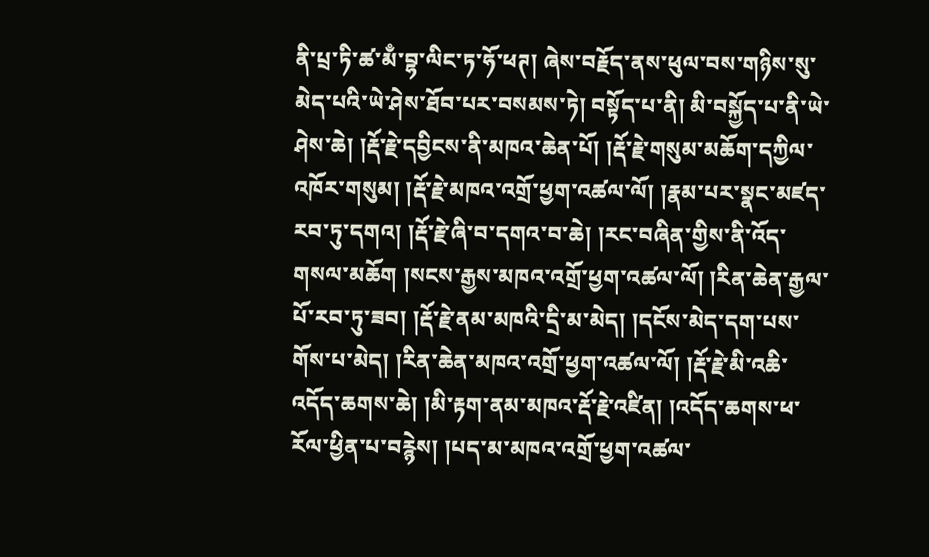ནི་པྲ་ཏི་ཚ་མྃ་བྷ་ལིང་ཏ་ཧོ་ཕཊ། ཞེས་བརྗོད་ནས་ཕུལ་བས་གཉིས་སུ་མེད་པའི་ཡེ་ཤེས་ཐོབ་པར་བསམས་ཏེ། བསྟོད་པ་ནི། མི་བསྐྱོད་པ་ནི་ཡེ་ཤེས་ཆེ། །རྡོ་རྗེ་དབྱིངས་ནི་མཁའ་ཆེན་པོ། །རྡོ་རྗེ་གསུམ་མཆོག་དཀྱིལ་འཁོར་གསུམ། །རྡོ་རྗེ་མཁའ་འགྲོ་ཕྱག་འཚལ་ལོ། །རྣམ་པར་སྣང་མཛད་རབ་ཏུ་དགའ། །རྡོ་རྗེ་ཞི་བ་དགའ་བ་ཆེ། །རང་བཞིན་གྱིས་ནི་འོད་གསལ་མཆོག །སངས་རྒྱས་མཁའ་འགྲོ་ཕྱག་འཚལ་ལོ། །རིན་ཆེན་རྒྱལ་པོ་རབ་ཏུ་ཟབ། །རྡོ་རྗེ་ནམ་མཁའི་དྲི་མ་མེད། །དངོས་མེད་དག་པས་གོས་པ་མེད། །རིན་ཆེན་མཁའ་འགྲོ་ཕྱག་འཚལ་ལོ། །རྡོ་རྗེ་མི་འཆི་འདོད་ཆགས་ཆེ། །མི་རྟག་ནམ་མཁའ་རྡོ་རྗེ་འཛིན། །འདོད་ཆགས་ཕ་རོལ་ཕྱིན་པ་བརྙེས། །པད་མ་མཁའ་འགྲོ་ཕྱག་འཚལ་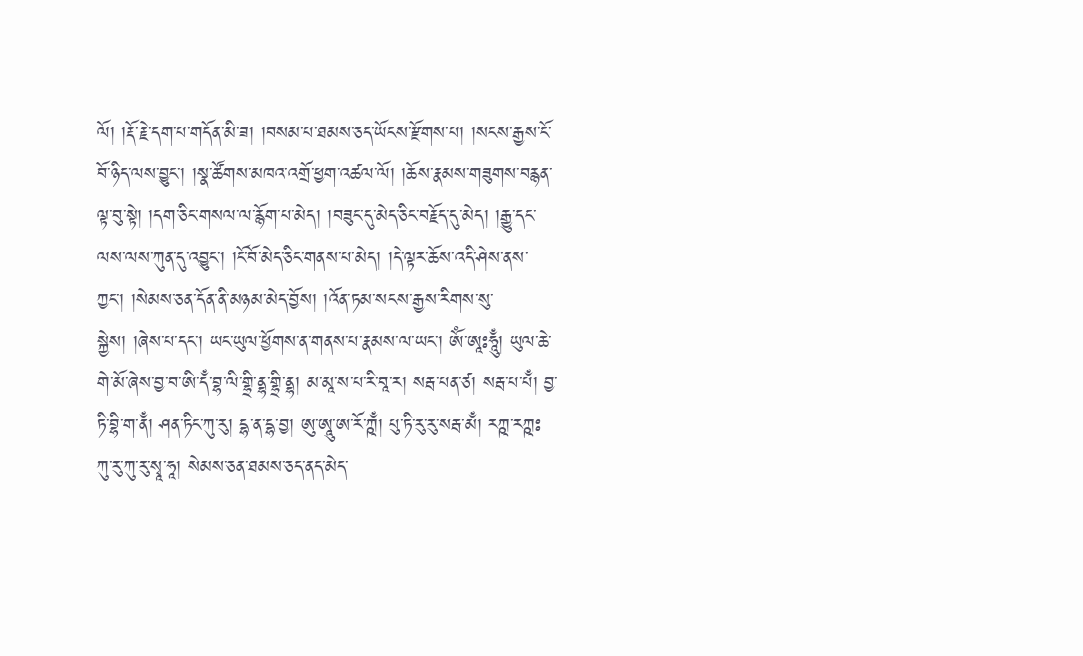ལོ། །རྡོ་རྗེ་དག་པ་གདོན་མི་ཟ། །བསམ་པ་ཐམས་ཅད་ཡོངས་རྫོགས་པ། །སངས་རྒྱས་ངོ་བོ་ཉིད་ལས་བྱུང་། །སྣ་ཚོགས་མཁའ་འགྲོ་ཕྱག་འཚལ་ལོ། །ཆོས་རྣམས་གཟུགས་བརྙན་ལྟ་བུ་སྟེ། །དག་ཅིང་གསལ་ལ་རྙོག་པ་མེད། །བཟུང་དུ་མེད་ཅིང་བརྗོད་དུ་མེད། །རྒྱུ་དང་ལས་ལས་ཀུན་དུ་འབྱུང་། །ངོ་བོ་མེད་ཅིང་གནས་པ་མེད། །དེ་ལྟར་ཆོས་འདི་ཤེས་ནས་ཀྱང་། །སེམས་ཅན་དོན་ནི་མཉམ་མེད་བྱོས། །འོན་ཏམ་སངས་རྒྱས་རིགས་སུ་སྐྱེས། །ཞེས་པ་དང་། ཡང་ཡུལ་ཕྱོགས་ན་གནས་པ་རྣམས་ལ་ཡང་། ཨོཾ་ཨཱཿཧཱུྃ། ཡུལ་ཆེ་གེ་མོ་ཞེས་བྱ་བ་ཨི་དྃ་བྷ་ལི་གྷྲི་ནྷ་གྷྲི་ནྷ། མ་མཱ་ས་པ་རི་བཱ་ར། སརྦ་པན་ཙ། སརྦ་པ་པྃ། བྱ་ཏི་བྷི་ག་ནྃ། ཤན་ཏིང་ཀུ་རུ། དྷ་ན་དྷ་བྱ། ཨུ་ཨཱུ་ཨ་རོ་ཀྵྃ། པུ་ཏི་རུ་རུ་སརྦ་མྃ། རཀྵ་རཀྵཿ ཀུ་རུ་ཀུ་རུ་སྭཱ་ཧཱ། སེམས་ཅན་ཐམས་ཅད་ནད་མེད་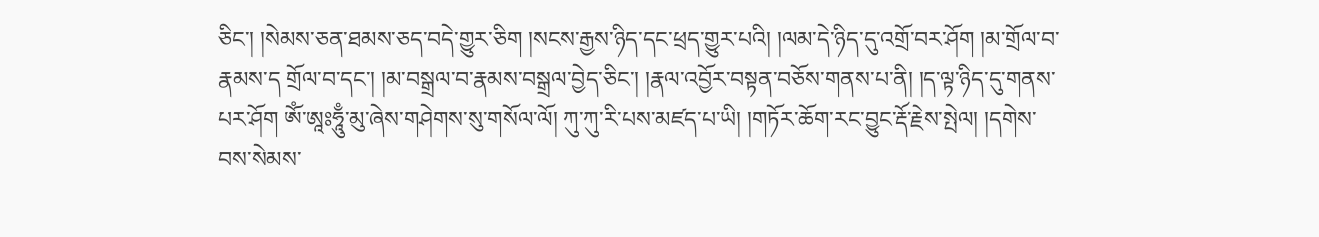ཅིང་། །སེམས་ཅན་ཐམས་ཅད་བདེ་གྱུར་ཅིག །སངས་རྒྱས་ཉིད་དང་ཕྲད་གྱུར་པའི། །ལམ་དེ་ཉིད་དུ་འགྲོ་བར་ཤོག །མ་གྲོལ་བ་རྣམས་ད གྲོལ་བ་དང་། །མ་བསྒྲལ་བ་རྣམས་བསྒྲལ་བྱེད་ཅིང་། །རྣལ་འབྱོར་བསྟན་བཅོས་གནས་པ་ནི། །ད་ལྟ་ཉིད་དུ་གནས་པར་ཤོག ཨོཾ་ཨཱཿཧཱུྃ་མུ་ཞེས་གཤེགས་སུ་གསོལ་ལོ། ཀུ་ཀུ་རི་པས་མཛད་པ་ཡི། །གཏོར་ཆོག་རང་བྱུང་རྡོ་རྗེས་སྤེལ། །དགེས་བས་སེམས་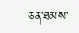ཅན་ཐམས་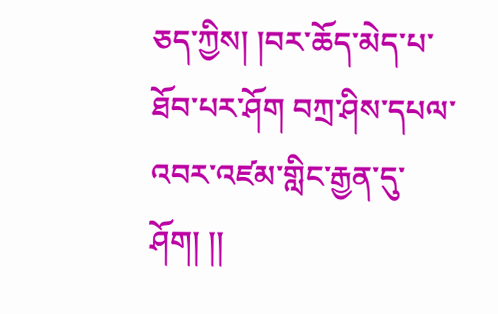ཅད་ཀྱིས། །བར་ཆོད་མེད་པ་ཐོབ་པར་ཤོག བཀྲ་ཤིས་དཔལ་འབར་འཛམ་གླིང་རྒྱན་དུ་ཤོག། །།